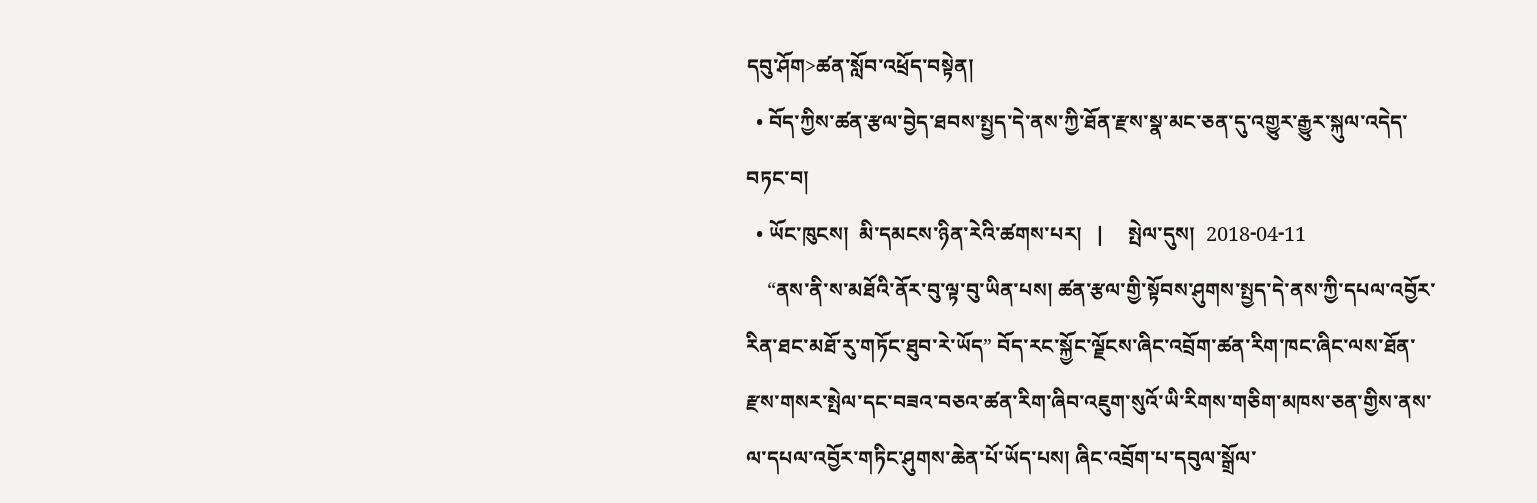དབུ་ཤོག>ཚན་སློབ་འཕྲོད་བསྟེན།
  • བོད་ཀྱིས་ཚན་རྩལ་བྱེད་ཐབས་སྤྱད་དེ་ནས་ཀྱི་ཐོན་རྫས་སྣ་མང་ཅན་དུ་འགྱུར་རྒྱུར་སྐུལ་འདེད་བཏང་བ།
  • ཡོང་ཁུངས།  མི་དམངས་ཉིན་རེའི་ཚགས་པར།   |     སྤེལ་དུས།  2018-04-11
    “ནས་ནི་ས་མཐོའི་ནོར་བུ་ལྟ་བུ་ཡིན་པས། ཚན་རྩལ་གྱི་སྟོབས་ཤུགས་སྤྱད་དེ་ནས་ཀྱི་དཔལ་འབྱོར་རིན་ཐང་མཐོ་རུ་གཏོང་ཐུབ་རེ་ཡོད” བོད་རང་སྐྱོང་ལྗོངས་ཞིང་འབྲོག་ཚན་རིག་ཁང་ཞིང་ལས་ཐོན་རྫས་གསར་སྤེལ་དང་བཟའ་བཅའ་ཚན་རིག་ཞིབ་འཇུག་སུའོ་ཡི་རིགས་གཅིག་མཁས་ཅན་གྱིས་ནས་ལ་དཔལ་འབྱོར་གཏིང་ཤུགས་ཆེན་པོ་ཡོད་པས། ཞིང་འབྲོག་པ་དབུལ་སྒྲོལ་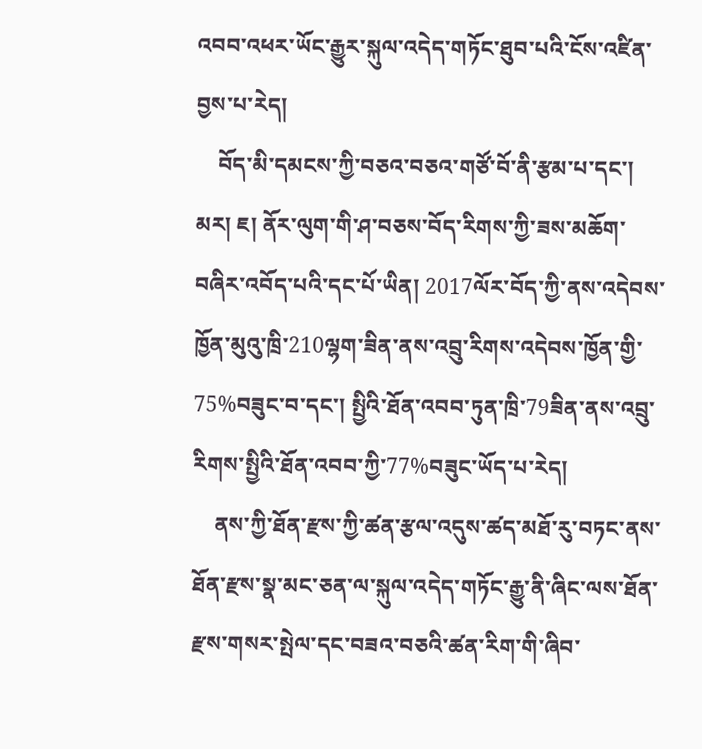འབབ་འཕར་ཡོང་རྒྱུར་སྐུལ་འདེད་གཏོང་ཐུབ་པའི་ངོས་འཛིན་བྱས་པ་རེད།
    བོད་མི་དམངས་ཀྱི་བཅའ་བཅའ་གཙོ་བོ་ནི་རྩམ་པ་དང་། མར། ཇ། ནོར་ལུག་གི་ཤ་བཅས་བོད་རིགས་ཀྱི་ཟས་མཆོག་བཞིར་འབོད་པའི་དང་པོ་ཡིན། 2017ལོར་བོད་ཀྱི་ནས་འདེབས་ཁྱོན་མུའུ་ཁྲི་210ལྷག་ཟིན་ནས་འབྲུ་རིགས་འདེབས་ཁྱོན་གྱི་75%བཟུང་བ་དང་། སྤྱིའི་ཐོན་འབབ་ཏུན་ཁྲི་79ཟིན་ནས་འབྲུ་རིགས་སྤྱིའི་ཐོན་འབབ་ཀྱི་77%བཟུང་ཡོད་པ་རེད།
    ནས་ཀྱི་ཐོན་རྫས་ཀྱི་ཚན་རྩལ་འདུས་ཚད་མཐོ་རུ་བཏང་ནས་ཐོན་རྫས་སྣ་མང་ཅན་ལ་སྐུལ་འདེད་གཏོང་རྒྱུ་ནི་ཞིང་ལས་ཐོན་རྫས་གསར་སྤེལ་དང་བཟའ་བཅའི་ཚན་རིག་གི་ཞིབ་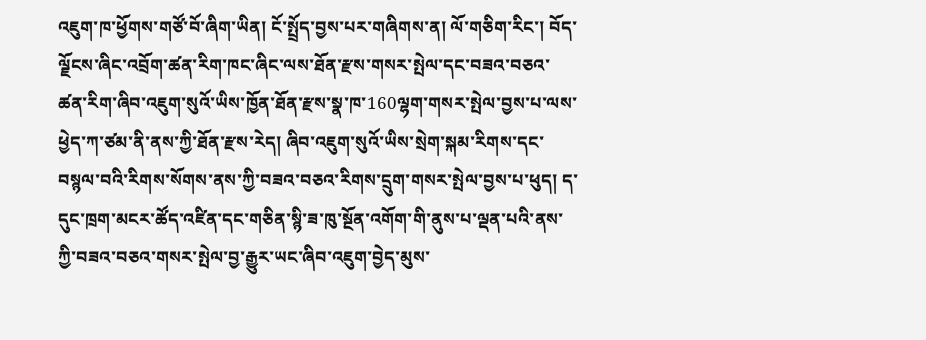འཇུག་ཁ་ཕྱོགས་གཙོ་བོ་ཞིག་ཡིན། ངོ་སྤྲོད་བྱས་པར་གཞིགས་ན། ལོ་གཅིག་རིང་། བོད་ལྗོངས་ཞིང་འབྲོག་ཚན་རིག་ཁང་ཞིང་ལས་ཐོན་རྫས་གསར་སྤེལ་དང་བཟའ་བཅའ་ཚན་རིག་ཞིབ་འཇུག་སུའོ་ཡིས་ཁྱོན་ཐོན་རྫས་སྣ་ཁ་160ལྷག་གསར་སྤེལ་བྱས་པ་ལས་ཕྱེད་ཀ་ཙམ་ནི་ནས་ཀྱི་ཐོན་རྫས་རེད། ཞིབ་འཇུག་སུའོ་ཡིས་སྲེག་སྐམ་རིགས་དང་བསྙལ་བའི་རིགས་སོགས་ནས་ཀྱི་བཟའ་བཅའ་རིགས་དྲུག་གསར་སྤེལ་བྱས་པ་ཕུད། ད་དུང་ཁྲག་མངར་ཚོད་འཛིན་དང་གཅིན་སྙི་ཟ་ཁུ་སྔོན་འགོག་གི་ནུས་པ་ལྡན་པའི་ནས་ཀྱི་བཟའ་བཅའ་གསར་སྤེལ་བྱ་རྒྱུར་ཡང་ཞིབ་འཇུག་བྱེད་མུས་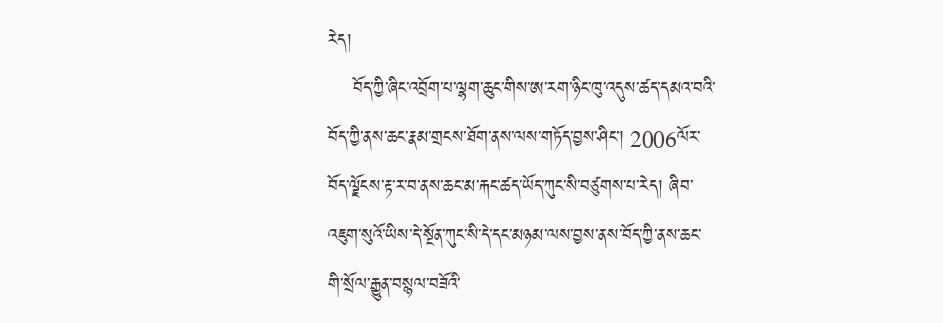རེད།
    བོད་ཀྱི་ཞིང་འབྲོག་པ་ལྷག་ཆུང་གིས་ཨ་རག་ཉིང་ཁུ་འདུས་ཚད་དམའ་བའི་བོད་ཀྱི་ནས་ཆང་རྣམ་གྲངས་ཐོག་ནས་ལས་གཏོད་བྱས་ཤིང་། 2006ལོར་བོད་ལྗོངས་རྟ་ར་བ་ནས་ཆང་མ་རྐང་ཚད་ཡོད་ཀུང་སི་བཙུགས་པ་རེད། ཞིབ་འཇུག་སུའོ་ཡིས་དེ་སྔོན་ཀུང་སི་དེ་དང་མཉམ་ལས་བྱས་ནས་བོད་ཀྱི་ནས་ཆང་གི་སྲོལ་རྒྱུན་བསྙལ་བཟོའི་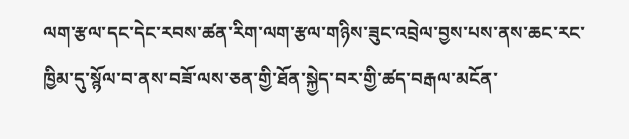ལག་རྩལ་དང་དེང་རབས་ཚན་རིག་ལག་རྩལ་གཉིས་ཟུང་འབྲེལ་བྱས་པས་ནས་ཆང་རང་ཁྱིམ་དུ་སྙོལ་བ་ནས་བཟོ་ལས་ཅན་གྱི་ཐོན་སྐྱེད་བར་གྱི་ཚད་བརྒལ་མངོན་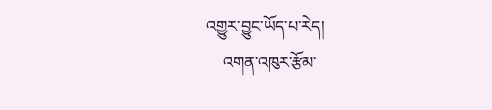འགྱུར་བྱུང་ཡོད་པ་རེད།
    འགན་འཁུར་རྩོམ་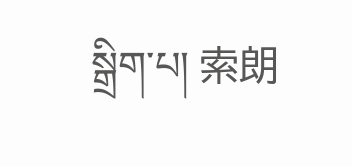སྒྲིག་པ། 索朗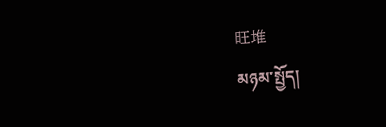旺堆
མཉམ་སྤྱོད།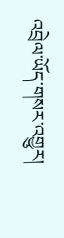འབྲེལ་ཡོད་གསར་འགྱུར།